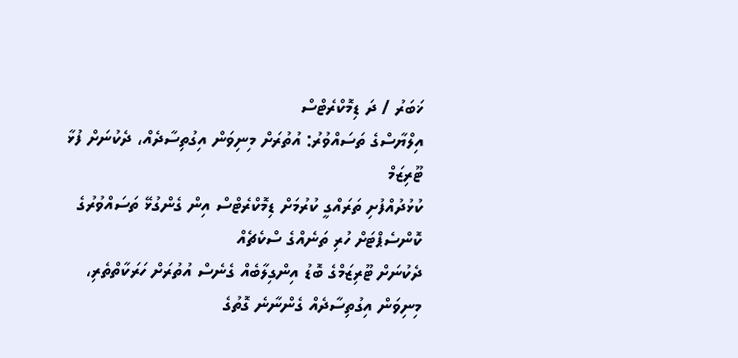ޚަބަރު / ދަ ޑިމޮކްރެޓްސް
އިލްޔާސްގެ ތަސައްވުރު: އުތުރަށް މިނިވަން އިގުތިސާދެއް، ދެކުނަށް ފުޅާ ޓޫރިޒަމް
ކުޅުދުއްފުށި ތަރައްގީ ކުރުމަށް ޑިމޮކްރެޓްސް އިން ގެންގުޅޭ ތަސައްވުރުގެ ކޮންސެޕްޓަށް ހުރި ތަނެއްގެ ސްކެޗެއް
ދެކުނަށް ޓޫރިޒަމްގެ ބޮޑު އިންގިލާބެއް ގެނެސް އުތުރަށް ހަރަކާތްތެރި، މިނިވަން އިގުތިސާދެއް ގެންނާނެ ގޮތުގެ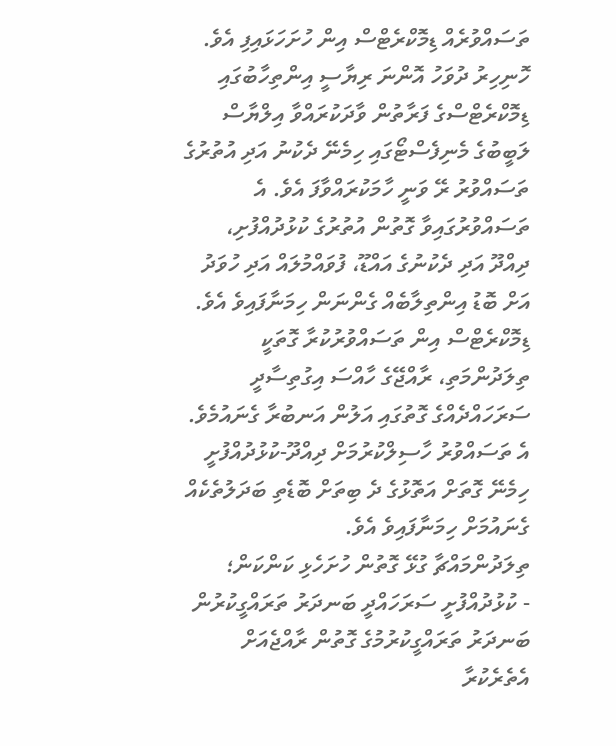ތަސައްވުރެއް ޑިމޮކްރެޓްސް އިން ހުށަހަޅައިފި އެވެ.
ހޮނިހިރު ދުވަހު އޮންނަ ރިޔާސީ އިންތިހާބުގައި ޑިމޮކްރެޓްސްގެ ފަރާތުން ވާދަކުރައްވާ އިލްޔާސް ލަބީބުގެ މެނިފެސްޓޯގައި ހިމެނޭ ދެކުނު އަދި އުތުރުގެ ތަސައްވުރު ރޭ ވަނީ ހާމަކުރައްވާފަ އެވެ. އެ ތަސައްވުރުގައިވާ ގޮތުން އުތުރުގެ ކުޅުދުއްފުށި، ދިއްދޫ އަދި ދެކުނުގެ އައްޑޫ، ފުވައްމުލައް އަދި ހުވަދު އަށް ބޮޑު އިންތިލާބެއް ގެންނަން ހިމަނާފައިވެ އެވެ.
ޑިމޮކްރެޓްސް އިން ތަސައްވުރުކުރާ ގޮތަކީ ތިލަދުންމަތި، ރާއްޖޭގެ ހާއްސަ އިގުތިސާދީ ސަރަހައްދެއްގެ ގޮތުގައި އަލުން އަނބުރާ ގެނައުމެވެ. އެ ތަސައްވުރު ހާސިލްކުރުމަށް ދިއްދޫ-ކުޅުދުއްފުށީ ހިމެނޭ ގޮތަށް އަތޮޅުގެ ދެ ބިތަށް ބޮޑެތި ބަދަލުތެކެއް ގެނައުމަށް ހިމަނާފައިވެ އެވެ.
ތިލަދުންމައްޗާ ގުޅޭ ގޮތުން ހުށަހެޅި ކަންކަން؛
- ކުޅުދުއްފުށީ ސަރަހައްދީ ބަނދަރު ތަރައްގީކުރުން
ބަނދަރު ތަރައްގީކުރުމުގެ ގޮތުން ރާއްޖެއަށް އެތެރެކުރާ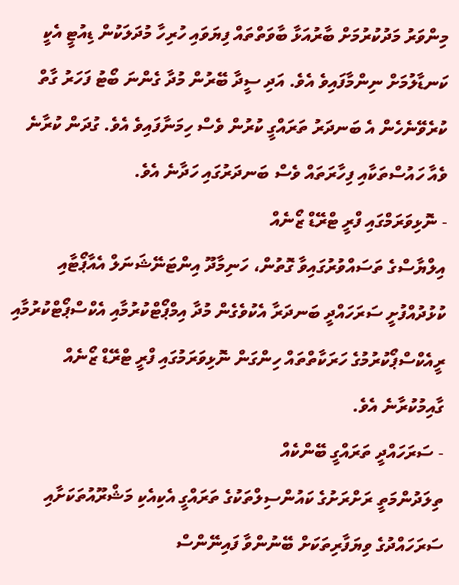މިންވަރު މަދުކުރުމަށް ބާރުއަޅާ ބާވަތްތައް ފިޔަވައި ހުރިހާ މުދަލަކުން ޑިއުޓީ އެކީ ކަނޑާލުމަށް ނިންމާފައިވެ އެވެ. އަދި ސީދާ ބޭރުން މުދާ ގެންނަ ބޯޓު ފަހަރު ގާތް ކުރެވޭނެހެން އެ ބަނދަރު ތަރައްގީ ކުރުން ވެސް ހިމަނާފައިވެ އެވެ. ގުދަން ކުރާނެ ވެއާ ހައުސްތަކާއި ފިހާރަތައް ވެސް ބަނދަރުގައި ހަދާނެ އެވެ.
- ނޮޅިވަރަމްގައި ފްރީ ޓްރޭޑް ޒޯނެއް
އިލްޔާސްގެ ތަސައްވުރުގައިވާ ގޮތުން، ހަނިމާދޫ އިންޓަނޭޝަނަލް އެއާޕޯޓާއި ކުޅުދުއްފުށީ ސަރަހައްދީ ބަނދަރާ އެކުވެގެން މުދާ އިމްޕޯޓްކުރުމާއި އެކްސްޕޯޓްކުރުމާއި ރީއެކްސްޕޯކުރުމުގެ ހަރަކާތްތައް ހިންގަން ނޮޅިވަރަމުގައި ފްރީ ޓްރޭޑް ޒޯނެއް ގާއިމުކުރާނެ އެވެ.
- ސަރަހައްދީ ތަރައްގީ ބޭންކެއް
ތިލަދުންމަތީ ރަށްރަށުގެ ކައުންސިލްތަކުގެ ތަރައްގީ އެކިއެކި މަޝްރޫއުތަކަށާއި ސަރަހައްދުގެ ވިޔަފާރިތަކަށް ބޭނުންވާ ފައިނޭންސް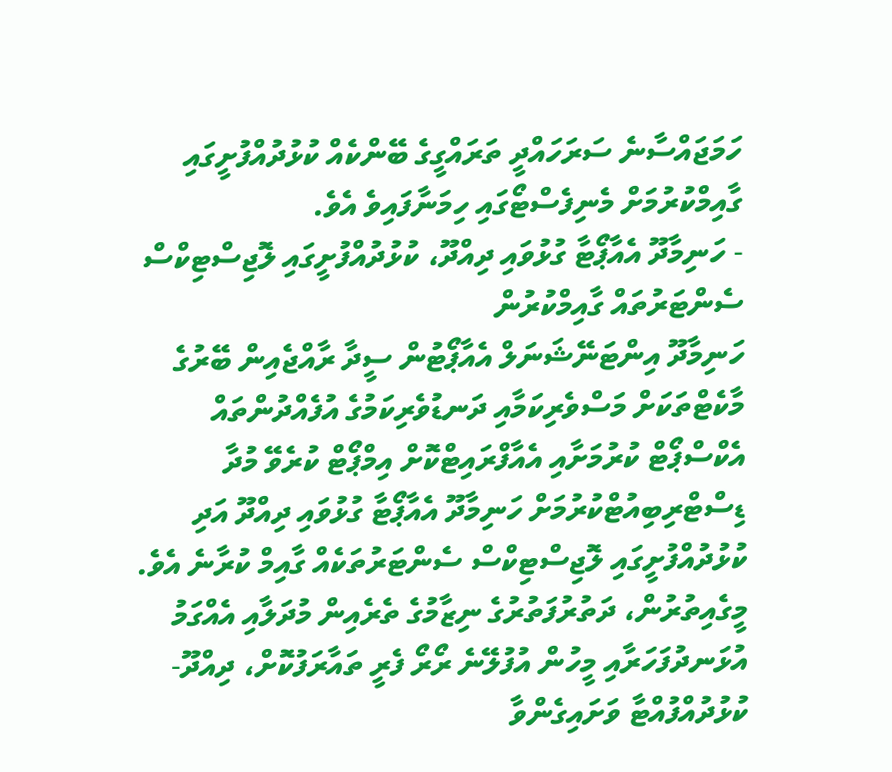ހަމަޖައްސާނެ ސަރަހައްދީ ތަރައްގީގެ ބޭންކެއް ކުޅުދުއްފުށީގައި ގާއިމްކުރުމަށް މެނިފެސްޓޯގައި ހިމަނާފައިވެ އެވެ.
- ހަނިމާދޫ އެއާޕޯޓާ ގުޅުވައި ދިއްދޫ، ކުޅުދުއްފުށީގައި ލޮޖިސްޓިކްސް ސެންޓަރުތައް ގާއިމްކުރުން
ހަނިމާދޫ އިންޓަނޭޝަނަލް އެއާޕޯޓުން ސީދާ ރާއްޖެއިން ބޭރުގެ މާކެޓްތަކަށް މަސްވެރިކަމާއި ދަނޑުވެރިކަމުގެ އުފެއްދުންތައް އެކްސްޕޯޓް ކުރުމަށާއި އެއާފްރައިޓްކޮށް އިމްޕޯޓް ކުރެވޭ މުދާ ޑިސްޓްރިބިއުޓްކުރުމަށް ހަނިމާދޫ އެއާޕޯޓާ ގުޅުވައި ދިއްދޫ އަދި ކުޅުދުއްފުށީގައި ލޮޖިސްޓިކްސް ސެންޓަރުތަކެއް ގާއިމް ކުރާނެ އެވެ.
މީގެއިތުރުން، ދަތުރުފަތުރުގެ ނިޒާމުގެ ތެރެއިން މުދަލާއި އެއްގަމު އުޅަނދުފަހަރާއި މީހުން އުފުލޭނެ ރޯރޯ ފެރީ ތައާރަފުކޮށް، ދިއްދޫ-ކުޅުދުއްފުއްޓާ ވަށައިގެންވާ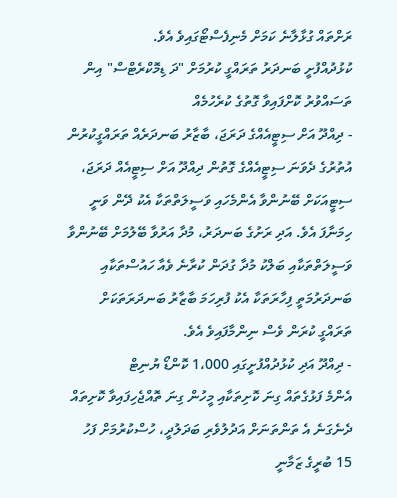ރަށްތައް ގުޅާލާނެ ކަމަށް މެނިފެސްޓޯގައިވެ އެވެ.
ކުޅުދުއްފުށީ ބަނދަރު ތަރައްގީ ކުރުމަށް "ދަ ޑިމޮކްރެޓްސް" އިން ތަސައްވުރު ކޮށްފައިވާ ގޮތުގެ ކުރެހުމެއް
- ދިއްދޫ އަށް ސިޓީއެއްގެ ދަރަޖަ، ބާޒާރު ބަނދަރެއް ތަރައްގީކުރުން
އުތުރުގެ ދެވަނަ ސިޓީއެއްގެ ގޮތުން ދިއްދޫ އަށް ސިޓީއެއް ދަރަޖަ، ސިޓީއަކަށް ބޭނުންވާ އެންމެހައި ވަސީލަތްތަކާ އެކު ދޭން ވަނީ ހިމަނާފަ އެވެ. އަދި ރަށުގެ ބަނދަރު، މުދާ އަރުވާ ބޭލުމަށް ބޭނުންވާ ވަސީލަތްތަކާއި ބަލްކު މުދާ ގުދަން ކުރާނެ ވެއާ ހައުސްތަކާއި ބަނދަރުމަތީ ފިހާރަތަކާ އެކު ފުރިހަމަ ބާޒާރު ބަނދަރަތަކަށް ތަރައްގީ ކުރަން ވެސް ނިންމާފައިވެ އެވެ.
- ދިއްދޫ އަދި ކުޅުދުއްފުށީގައި 1،000 ކޮންޑޯ ޔުނިޓް
އެންމެ ފަޅުގެތައް ގިނަ ކޮށިތަކާއި މީހުން ގިނަ ތޮއްޖެހިފައިވާ ކޮށިތައް ދެނެގަނެ އެ ތަންތަނަށް އަދުލުވެރި ބަދަލުދީ، ހުސްކުރުމަށް ފަހު 15 ބުރީގެ ޒަމާނީ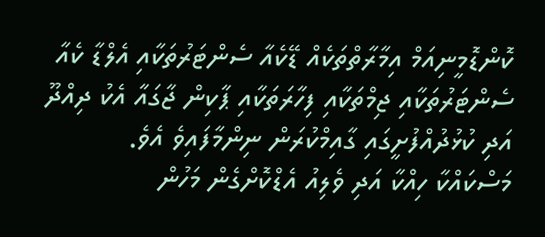ކޮންޑޮމީނިއަމް އިމާރާތްތަކެއް ޑޭކެއާ ސެންޓަރުތަކާއި އެލްޑާ ކެއާ ސެންޓަރުތަކާއި ޖިމްތަކާއި ފިހާރަތަކާއި ޕާކިން ޖާގައާ އެކު ދިއްދޫ އަދި ކުޅުދުއްފުށީގައި ގާއިމްކުރަން ނިންމާފައިވެ އެވެ.
މަސްކައްކާ ހިއްކާ އަދި ވެލިއު އެޑްކޮށްގެން މަހުން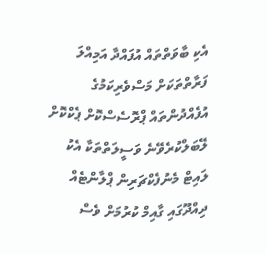އެކި ބާވަތްތައް އުފައްދާ އަމިއްލަ ފަރާތްތަކަށް މަސްވެރިކަމުގެ އުފެއްދުންތައް ޕްރޮސެސްކޮށް ޕެކްކޮށް ލޭބަލްކުރެވޭނެ ވަސީލަތްތަކާ އެކު ލައިޓް މެނުފެކްޗަރިން ޕްލާންޓެއް ދިއްދޫގައި ގާއިމް ކުރުމަށް ވެސް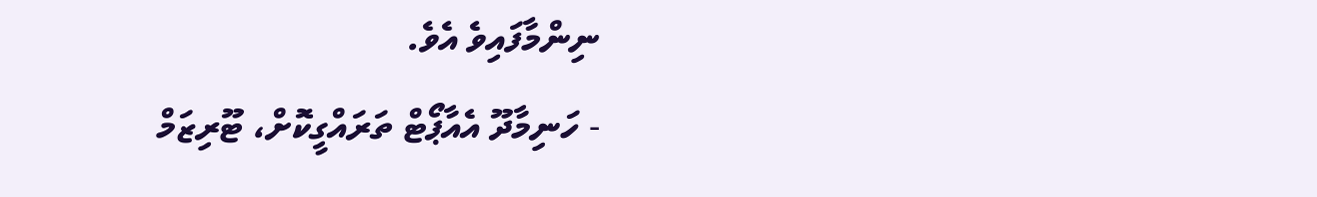ނިންމާފައިވެ އެވެ.
- ހަނިމާދޫ އެއާޕޯޓް ތަރައްގީކޮށް، ޓޫރިޒަމް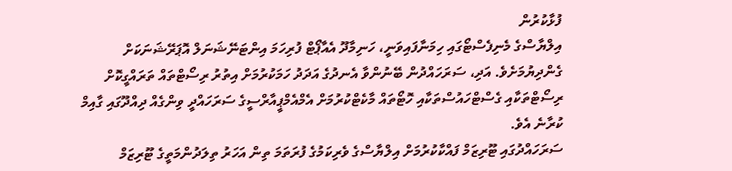ފުޅާކުރުން
އިލްޔާސްގެ މެނިފެސްޓޯގައި ހިމަނާފައިވަނީ، ހަނިމާދޫ އެއާޕޯޓް ފުރިހަމަ އިންޓަނޭޝަނަލް އޮޕަރޭޝަނަކަށް ގެންދިޔުމަށެވެ. އަދި، ސަރަހައްދުން ބޭނުންވާ އެނދުގެ އަދަދު ހަމަކުރުމަށް އިތުރު ރިސޯޓްތައް ތަރައްގީކޮށް ރިސޯޓްތަކާއި ގެސްޓްހައުސްތަކާއި ހޮޓޯތައް މާކެޓްކުރުމަށް އެމްއެމްޕީއާރްސީގެ ސަރަހައްދީ ވިންގެއް ދިއްދޫގައި ގާއިމް ކުރާނެ އެވެ.
ސަރަހައްދުގައި ޓޫރިޒަމް ފައްކާކުރުމަށް އިލްޔާސްގެ ވެރިކަމުގެ ފުރަތަމަ ތިން އަހަރު ތިލަދުންމަތީގެ ޓޫރިޒަމް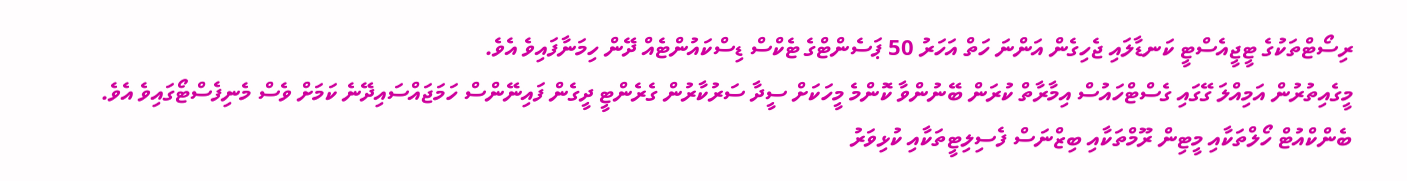ރިސޯޓްތަކުގެ ޓީޖީއެސްޓީ ކަނޑާލައި ޖެހިގެން އަންނަ ހަތް އަހަރު 50 ޕަސެންޓްގެ ޓެކްސް ޑިސްކައުންޓެއް ދޭން ހިމަނާފައިވެ އެވެ.
މީގެއިތުރުން އަމިއްލަ ގޭގައި ގެސްޓްހައުސް އިމާރާތް ކުރަން ބޭނުންވާ ކޮންމެ މީހަކަށް ސީދާ ސަރުކާރުން ގެރެންޓީ ދީގެން ފައިނޭންސް ހަމަޖައްސައިދޭނެ ކަމަށް ވެސް މެނިފެސްޓޯގައިވެ އެވެ.
ބެންކްއުޓް ހޯލްތަކާއި މީޓިން ރޫމްތަކާއި ބިޒްނަސް ފެސިލިޓީތަކާއި ކުޅިވަރު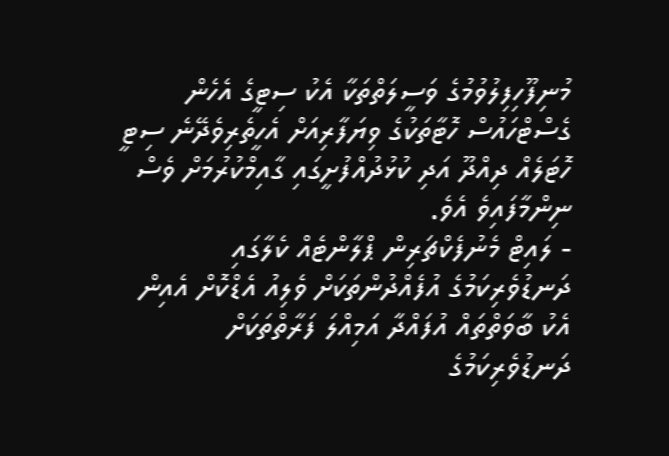މުނިފޫހިފިލުވުމުގެ ވަސީލަތްތަކާ އެކު ސިޓީގެ އެހެން ގެސްޓްހައުސް ހޮޓާތަކުގެ ވިޔަފާރިއަށް އެހީތެރިވެދޭނެ ސިޓީ ހޮޓަލެއް ދިއްދޫ އަދި ކުޅުދުއްފުށީގައި ގާއިމްކުރުމަށް ވެސް ނިންމާފައިވެ އެވެ.
- ލައިޓް މެނުފެކްޗަރިން ޕްލާންޓެއް ކެލާގައި
ދަނޑުވެރިކަމުގެ އުފެއްދުންތަކަށް ވެލިއު އެޑްކޮށް އެއިން އެކު ބާވަތްތައް އުފައްދާ އަމިއްލަ ފަރާތްތަކަށް ދަނޑުވެރިކަމުގެ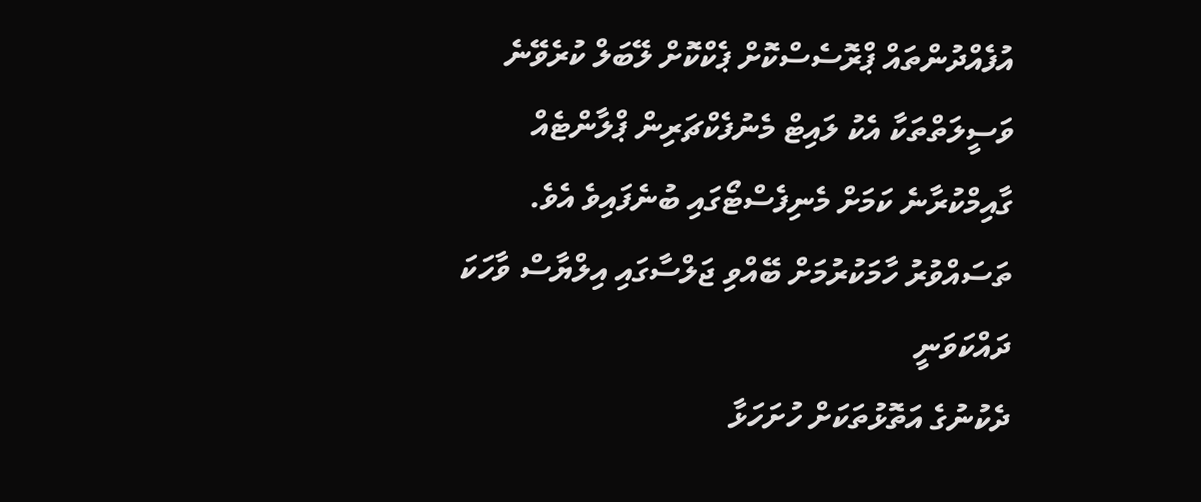އުފެއްދުންތައް ޕްރޮސެސްކޮށް ޕެކްކޮށް ލޭބަލް ކުރެވޭނެ ވަސީލަތްތަކާ އެކު ލައިޓް މެނުފެކްޗަރިން ޕްލާންޓެއް ގާއިމްކުރާނެ ކަމަށް މެނިފެސްޓޯގައި ބުނެފައިވެ އެވެ.
ތަސައްވުރު ހާމަކުރުމަށް ބޭއްވި ޖަލްސާގައި އިލްޔާސް ވާހަކަ ދައްކަވަނީ
ދެކުނުގެ އަތޮޅުތަކަށް ހުށަހަޅާ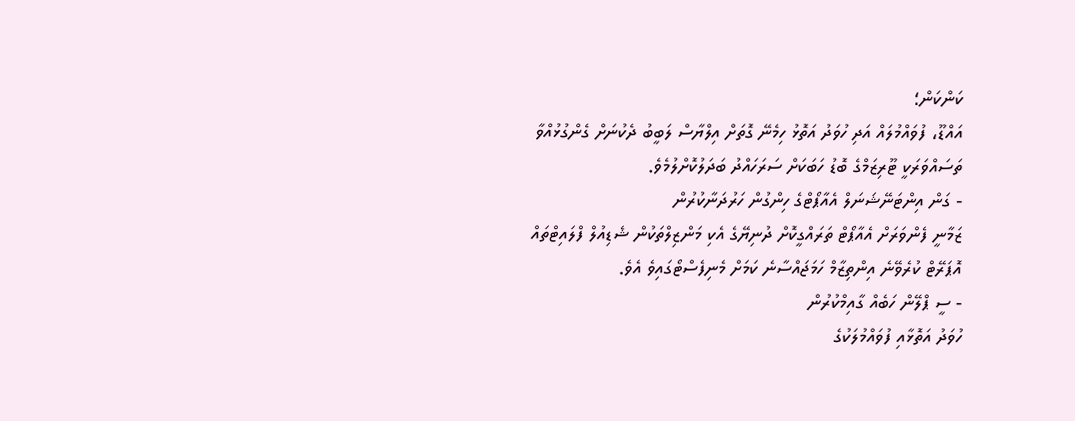ކަންކަން؛
އައްޑޫ، ފުވައްމުލައް އަދި ހުވަދު އަތޮޅު ހިމެނޭ ގޮތަށް އިލްޔާސް ލަބީބު ދެކުނަށް ގެންގުޅުއްވާ ތަސައްވަރަކީ ޓޫރިޒަމްގެ ބޮޑު ހަބަކަށް ސަރަހައްދު ބަދަލުކޮށްލުމެވެ.
- ގަން އިންޓަނޭޝަނަލް އެއާޕޯޓްގެ ހިންގުން ހަރުދަނާކުރުން
ޒަމާނީ ފެންވަރަށް އެއާޕޯޓް ތަރައްގީކޮށް ދުނިޔޭގެ އެކި މަންޒިލްތަކުން ޝެޑިއުލް ފްލައިޓްތައް އޮޕަރޭޓް ކުރެވޭނެ އިންތިޒާމް ހަމަޖައްސާނެ ކަމަށް މެނިފެސްޓޯގައިވެ އެވެ.
- ސީ ޕްލޭން ހަބެއް ގާއިމްކުރުން
ހުވަދު އަތޮޅާއި ފުވައްމުލަކުގެ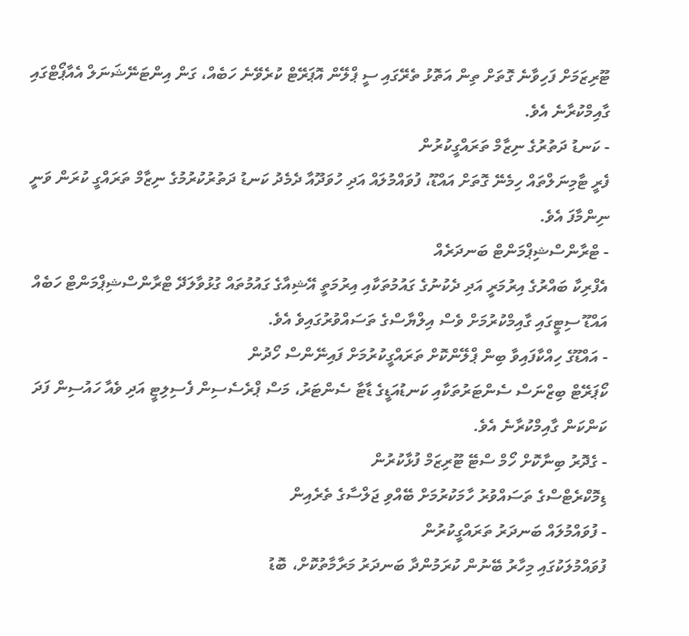ޓޫރިޒަމަށް ފަހިވާނެ ގޮތަށް ތިން އަތޮޅު ތެރޭގައި ސީ ޕްލޭން އޮޕަރޭޓް ކުރެވޭނެ ހަބެއް، ގަން އިންޓަނޭޝަނަލް އެއާޕޯޓްގައި ގާއިމްކުރާނެ އެވެ.
- ކަނޑު ދަތުރުގެ ނިޒާމް ތަރައްގީކުރުން
ފެރީ ޓާމިނަލްތައް ހިމެނޭ ގޮތަށް އައްޑޫ، ފުވައްމުލައް އަދި ހުވަދޫއާ ދެމެދު ކަނޑު ދަތުރުކުރުމުގެ ނިޒާމް ތަރައްގީ ކުރަން ވަނީ ނިންމާފަ އެވެ.
- ޓްރާންސްޝިޕްމަންޓް ބަނދަރެއް
އެފްރިކާ ބައްރުގެ އިރުމަރީ އަދި ދެކުނުގެ ގައުމުތަކާއި އިރުމަތީ އޭޝިއާގެ ގައުމުތައް ގުޅުވާލަދޭ ޓްރާންސްޝިޕްމަންޓް ހަބެއް އައްޑޫ ސިޓީގައި ގާއިމްކުރުމަށް ވެސް އިލްޔާސްގެ ތަސައްވުރުގައިވެ އެވެ.
- އައްޑޫގެ ހިއްކާފައިވާ ބިން ޕްލޭންކޮށް ތަރައްގީކުރުމަށް ފައިނޭންސް ހޯދުން
ކޯޕަރޭޓް ބިޒްނަސް ސެންޓަރުތަކާއި ކަނޑުއަޑީގެ ޑާޓާ ސެންޓަރު، މަސް ޕްރެސެސިން ފެސިލިޓީ އަދި ވެއާ ހައުސިން ފަދަ ކަންކަން ގާއިމްކުރާނެ އެވެ.
- ގެދޮރު ބިނާކޮށް ހޯމް ސްޓޭ ޓޫރިޒަމް ފުޅާކުރުން
ޑިމޮކްރެޓްސްގެ ތަސައްވުރު ހާމަކުރުމަށް ބޭއްވި ޖަލްސާގެ ތެރެއިން
- ފުވައްމުލައް ބަނދަރު ތަރައްގީކުރުން
ފުވައްމުލަކުގައި މިހާރު ބޭނުން ކުރަމުންދާ ބަނދަރު މަރާމާތުކޮށް، ބޮޑު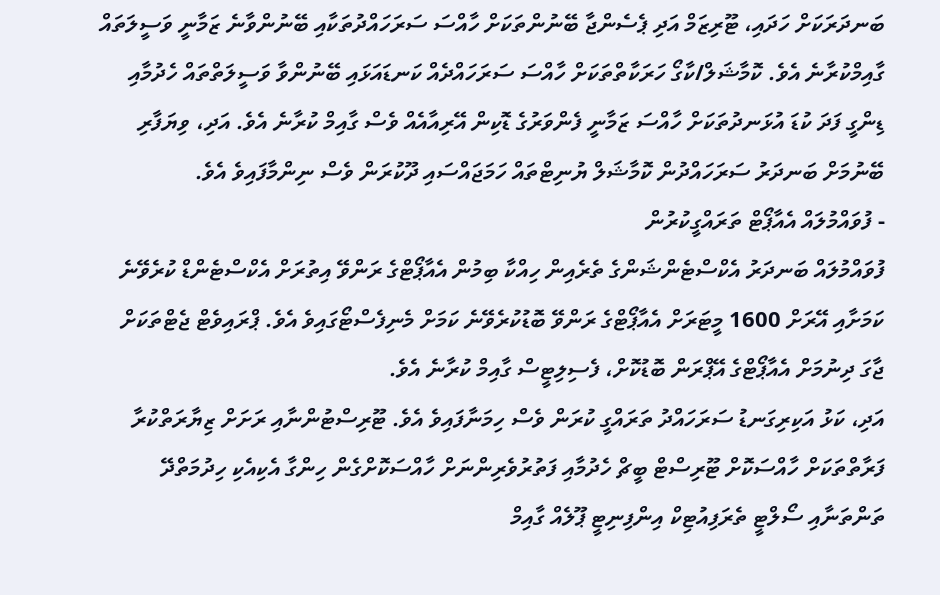ބަނދަރަކަށް ހަދައި، ޓޫރިޒަމް އަދި ޕެސެންޖާ ބޭނުންތަކަށް ހާއްސަ ސަރަހައްދުތަކާއި ބޭނުންވާނެ ޒަމާނީ ވަސީލަތައް ގާއިމްކުރާނެ އެވެ. ކޮމާޝަލް/ކާގޯ ހަރަކާތްތަކަށް ހާއްސަ ސަރަހައްދެއް ކަނޑައަޅައި ބޭނުންވާ ވަސީލަތްތައް ހެދުމާއި ޑިންގީ ފަދަ ކުޑަ އުޅަނދުތަކަށް ހާއްސަ ޒަމާނީ ފެންވަރުގެ ޑޮކިން އޭރިއާއެއް ވެސް ގާއިމް ކުރާނެ އެވެ. އަދި، ވިޔަފާރި ބޭނުމަށް ބަނދަރު ސަރަހައްދުން ކޮމާޝަލް ޔުނިޓްތައް ހަމަޖައްސައި ދޫކުރަން ވެސް ނިންމާފައިވެ އެވެ.
- ފުވައްމުލައް އެއާޕޯޓް ތަރައްގީކުރުން
ފުވައްމުލައް ބަނދަރު އެކްސްޓެންޝަންގެ ތެރެއިން ހިއްކާ ބިމުން އެއާޕޯޓްގެ ރަންވޭ އިތުރަށް އެކްސްޓެންޑް ކުރެވޭނެ ކަމަށާއި އޭރަށް 1600 މީޓަރަށް އެއާޕޯޓްގެ ރަންވޭ ބޮޑުކުރެވޭނެ ކަމަށް މެނިފެސްޓޯގައިވެ އެވެ. ޕްރައިވެޓް ޖެޓްތަކަށް ޖާގަ ދިނުމަށް އެއާޕޯޓްގެ އޭޕްރަން ބޮޑުކޮށް، ފެސިލިޓީސް ގާއިމް ކުރާނެ އެވެ.
އަދި، ކަޅު އަކިރިގަނޑު ސަރަހައްދު ތަރައްގީ ކުރަން ވެސް ހިމަނާފައިވެ އެވެ. ޓޫރިސްޓުންނާއި ރަށަށް ޒިޔާރަތްކުރާ ފަރާތްތަކަށް ހާއްސަކޮށް ޓޫރިސްޓް ބީޗް ހެދުމާއި ފަތުރުވެރިންނަށް ހާއްސަކޮށްގެން ހިންގާ އެކިއެކި ހިދުމަތްދޭ ތަންތަނާއި ސޯލްޓީ ތެރަފިއުޓިކް އިންފިނިޓީ ޕޫލެއް ގާއިމް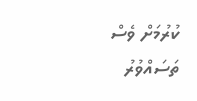ކުރުމަށް ވެސް ތަސައްވުރު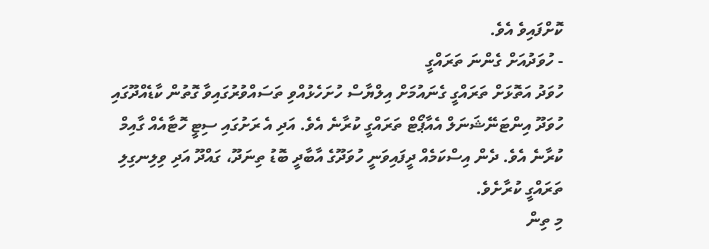ކޮށްފައިވެ އެވެ.
- ހުވަދުއަށް ގެންނަ ތަރައްގީ
ހުވަދު އަތޮޅަށް ތަރައްގީ ގެނައުމަށް އިލްޔާސް ހުށަހެޅުއްވި ތަސައްވުރުގައިވާ ގޮތުން ކާޑެއްދޫގައި ހުވަދޫ އިންޓަނޭޝަނަލް އެއާޕޯޓް ތަރައްގީ ކުރާނެ އެވެ. އަދި އެ ރަށުގައި ސިޓީ ހޮޓާއެއް ގާއިމް ކުރާނެ އެވެ. ދެން އިސްކަމެއް ދީފައިވަނީ ހުވަދޫގެ އާބާދީ ބޮޑު ތިނަދޫ، ގައްދޫ އަދި ވިލިނގިލި ތަރައްގީ ކުރާށެވެ.
މި ތިން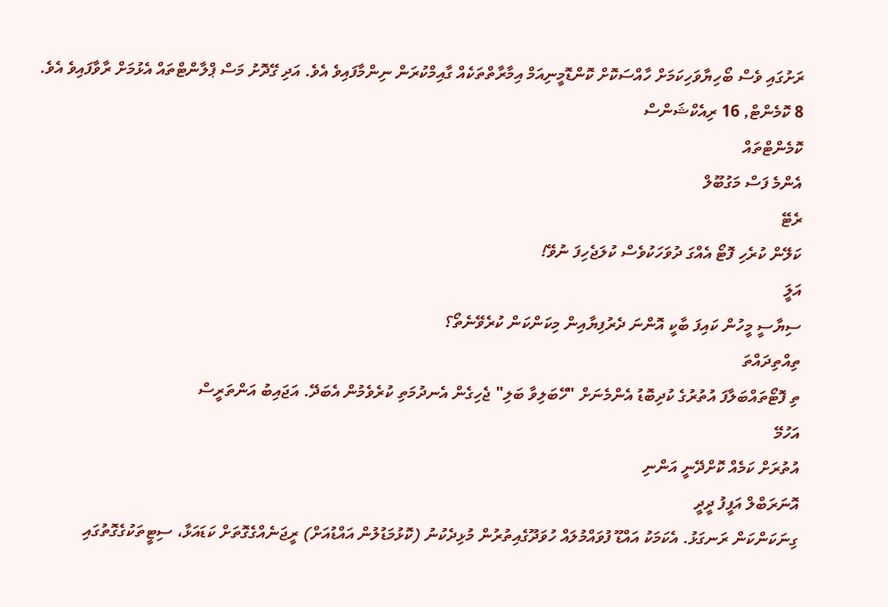ރަށުގައި ވެސް ބޯހިޔާވަހިކަމަށް ހާއްސަކޮށް ކޮންޑޮމީނިއަމް އިމާރާތްތަކެއް ގާއިމްކުރަން ނިންމާފައިވެ އެވެ. އަދި ގޭދޮށު މަސް ޕްލާންޓްތައް އެޅުމަށް ރާވާފައިވެ އެވެ.
8 ކޮމެންޓް, 16 ރިއެކްޝަންސް
ކޮމެންޓްތައް
އެންމެ ފަސް މަގުބޫލް
ރެޓޭ
ކަލޭން ކުރެހި ފޮޓޯ އެއްގަ ދުވަހަކުވެސް ކުލަޖެހިފަ ނުވޭ!
އަލީަ
ސިޔާސީ މީހުން ކައިފަ ބާކީ އޮންނަ ދެރުފިޔާއިން މިކަންކަން ކުރެވޭނެތޯ؟
ތިއްތިދައްތަ
ތި ފޮޓޯތައްބަލާފަ އުތުރުގެ ކުދިބޮޑު އެންމެނަށް "ހޭބަލިވާ ބަލި" ޖެހިގެން އެނދުމަތި ކުރެވެމުން އެބަދޭ. އަޖައިބު އަންތަރީސް
އަހުމޭ
އުތުރަށް ކަމެއް ކޮށްދޭނީ އަންނި
އޮނަރަބްލް އަފީފު ދީދީ
ގިނަކަންކަން ރަނގަޅު. އެކަމަކު އައްޑޫ ފުވައްމުލައް ހުވަދޫގެއިތުރުން މުޅިދެކުނު (ކޮޅުމަޑުލުން އައްޑުއަށް) ރީޖަނެއްގެގޮތަށް ކަޑައަޅާ، ސިޓީތަކުގެގޮތުގައި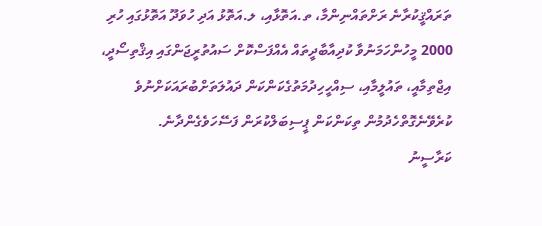ތަރައްޤީކުރާނެ ރަށްތައްނިންމާ، ތ.އަތޮޅާއި، ލ.އަތޮޅު އަދި ހުވަދޫ އަތޮޅުގައި ހުރި 2000 މީހުންހަމަނުވާ ކުދިއާބާދީތައް އެއްފަސްކޮށް ސައުތުރީޖަންގައި އިޤްތިސޯދީ، އިޖްތިމާއީ، ތައުލީމާއި، ސިއްހީހިދުމަތުގެކަންކަން ދައުލަތަށްބުރައަކަށްނުވެ ކުރެވޭނެގޮތްހެދުމުން ތިކަންކަން ޕީސިބަލްކުރަން ފަސޭހަވެގެންދާނެ.
ކަރާސީނު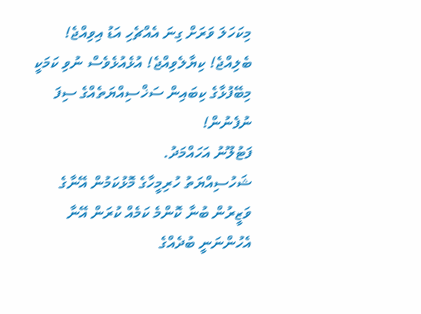މިކަހަލަ ވަރަށް ގިނަ އެއްޗެހި އަޑު އިވިއްޖެ! ބެލިއްޖެ! ކިޔާލެވިއްޖެ! އުޅެއުޅެވެސް ނުވި ކަމަކީ މިބޭފުޅާގެ ކިބައިން ސަޚްސިއްޔަތެއްގެ ސިފަ ނުފެނުން!
ފަޓުލޫނު އަހައްމަދު.
ޝަހުސިއްޔަތު ހުރިމީހާގެ މޮޅުކަމުން އޭނާގެ ވަޒީރުން ބުނާ ކޮންމެ ކަމެއް ކުރަން އޭނާ އެހުންނަނީ ބުދެއްގެ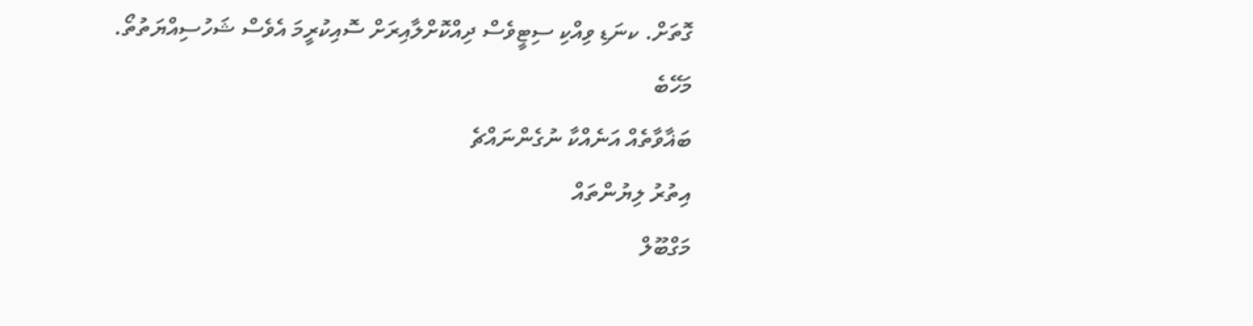ގޮތަށް. ކނަޑި ވިއްކި ސިޓީވެސް ދިއްކޮށްލާއިރަށް ސޮއިކުރީމަ އެވެސް ޝަހުސިއްޔަތުތޯ.
މަހޭބެ
ބަޣާވާތެއް އަނެއްކާ ނުގެންނައްޗެ
އިތުރު ލިޔުންތައް
މަގްބޫލް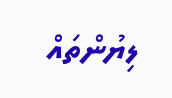ލިޔުންތައް